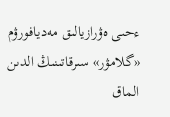ءحىى ەۋرازيالىق مەديافورۋم «گلامۋر» سىرقاتىنىڭ الدىن الماق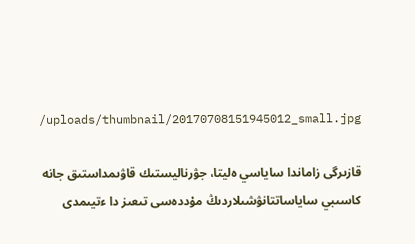/uploads/thumbnail/20170708151945012_small.jpg

قازىرگى زاماندا ساياسي ەليتا، جۋرناليستىك قاۋىمداستىق جانە كاسىبي ساياساتتانۋشىلاردىڭ مۇددەسى تىعىز دا ءتيىمدى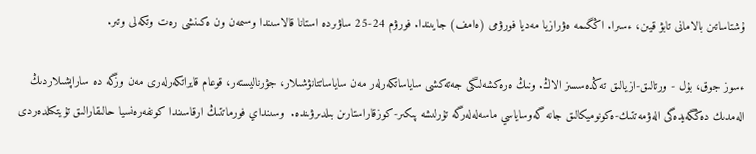ۇشتاساتىن بالامانى تابۋ قيىن، ءسىرا. اڭگىمە ەۋرازيا مەديا فورۋمى (ەامف) جايىندا. فورۋم 24-25 ساۋىردە استانا قالاسىندا وسىمەن ون ەكىنشى رەت وتكەلى وتىر.

ءسوز جوق، بۇل - ورتالىق-ازيالىق تەڭدەسسىز الاڭ. ونىڭ ەرەكشەلىگى جەتەكشى ساياساتكەرلەر مەن ساياساتتانۋشىلار، جۋرناليستەر، قوعام قايراتكەرلەرى مەن وزگە دە ساراپشىلاردىڭ الەمدىك دەڭگەيدەگى الەۋمەتتىك-ەكونوميكالىق جانە گەوساياسي ماسەلەلەرگە تۇرلىشە پىكىر-كوزقاراستارىن بىلدىرۋىندە.  وسىنداي فورماتتىڭ ارقاسىندا كونفەرەنسيا حالىقارالىق تۇيتكىلدەردى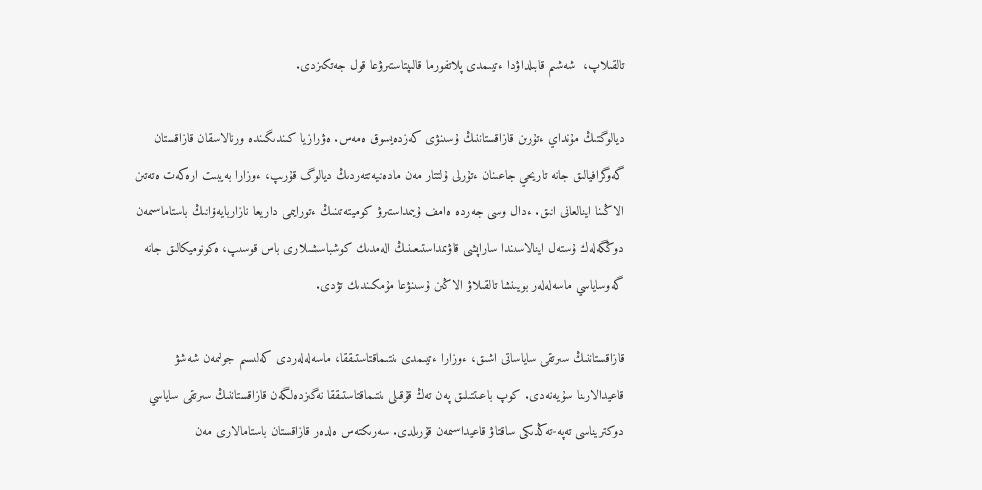تالقىلاپ،  شەشىم قابىلداۋدا ءتيىمدى پلاتفورما قالىپتاستىرۋعا قول جەتكىزدى.

ديالوگتىڭ مۇنداي ءتۇرىن قازاقستاننىڭ ۇسىنۋى كەزدەيسوق ەمەس. ەۋرازيا كىندىگىندە ورنالاسقان قازاقستان گەوگرافيالىق جانە تاريحي جاعىنان ءتۇرلى ۇلتتار مەن مادەنيەتتەردىڭ ديالوگ قۇرىپ، ءوزارا بەيبىت ارەكەت ەتەتىن الاڭىنا اينالعانى انىق. ءدال وسى جەردە ەامف ۇيىمداستىرۋ كوميتەتىنىڭ ءتورايىمى داريعا نازاربايەۆانىڭ باستاماسىمەن دوڭگەلەك ۇستەل اينالاسىندا ساراپشى قاۋىمداستىعىنىڭ الەمدىك كوشباسشىلارى باس قوسىپ، ەكونوميكالىق جانە گەوساياسي ماسەلەلەر بويىنشا تالقىلاۋ الاڭىن ۇسىنۋعا مۇمكىندىك تۋدى.

قازاقستاننىڭ سىرتقى ساياساتى اشىق، ءوزارا ءتيىمدى ىنتىماقتاستىققا، ماسەلەلەردى كەلىسىم جولىمەن شەشۋ قاعيدالارىنا سۇيەنەدى. كوپ باعىتتىلىق پەن تەڭ قۇقىلى ىنتىماقتاستىققا نەگىزدەلگەن قازاقستاننىڭ سىرتقى ساياسي دوكتريناسى تەپە-تەڭدىكى ساقتاۋ قاعيداسىمەن قۇرىلدى. سەرىكتەس ەلدەر قازاقستان باستامالارى مەن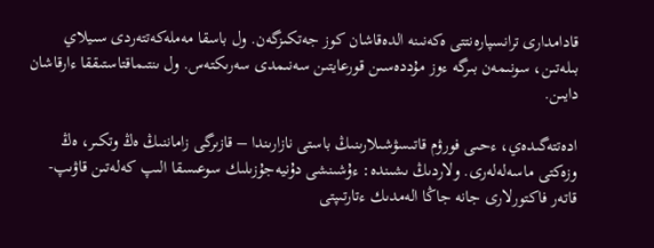قادامدارى ترانسپارەنتتى ەكەنىنە الدەقاشان كوز جەتكىزگەن. ول باسقا مەملەكەتتەردى سىيلاي بىلەتىن، سونىمەن بىرگە ءوز مۇددەسىن قورعايتىن سەنىمدى سەرىكتەس. ول ىنتىماقتاستىققا ءارقاشان دايىن.

ادەتتەگىدەي، ءحىى فورۋم قاتىسۋشىلارىنىڭ باستى نازارىندا – قازىرگى زاماننىڭ ەڭ وتكىر، ەڭ وزەكتى ماسەلەلەرى. ولاردىڭ ىشىندە: ءۇشىنشى دۇنيەجۇزىلىك سوعىسقا الىپ كەلەتىن قاۋىپ-قاتەر فاكتورلارى جانە جاڭا الەمدىك ءتارتىپتى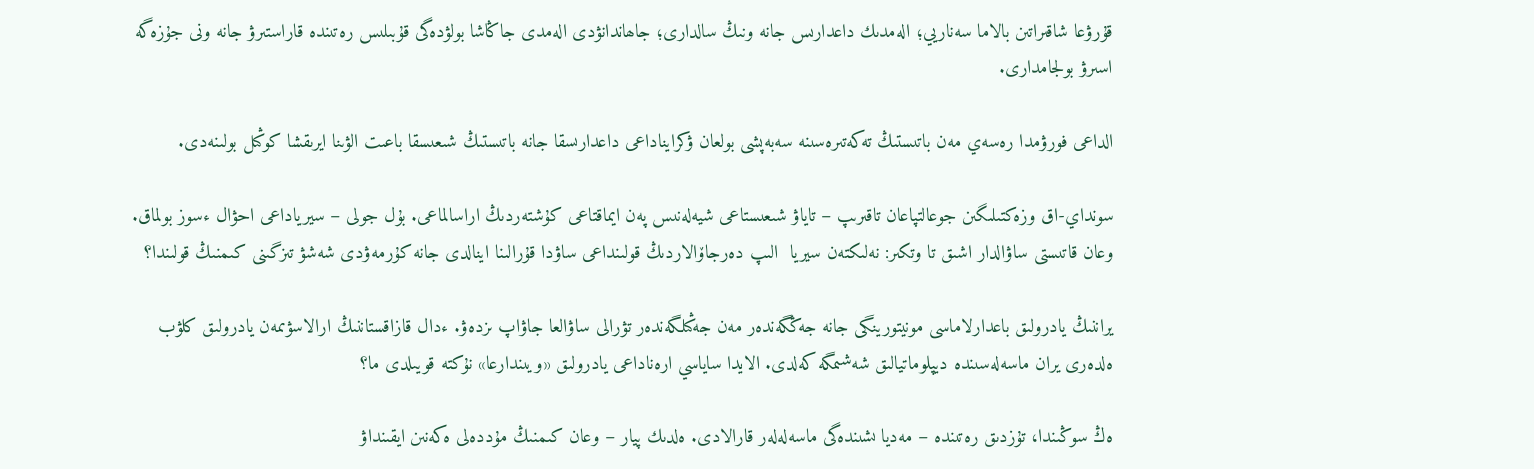قۇرۋعا شاقىراتىن بالاما سەناريي؛ الەمدىك داعدارىس جانە ونىڭ سالدارى؛ جاھاندانۋدى الەمدى جاڭاشا بولۋدەگى قۇبىلىس رەتىندە قاراستىرۋ جانە ونى جۇزەگە اسىرۋ بولجامدارى.

الداعى فورۋمدا رەسەي مەن باتىستىڭ تەكەتىرەسىنە سەبەپشى بولعان ۋكرايناداعى داعدارىسقا جانە باتىستىڭ شىعىسقا باعىت الۋىنا ايرىقشا كوڭىل بولىنەدى.

سونداي-اق وزەكتىلىگىن جوعالتپاعان تاقىرىپ – تاياۋ شىعىستاعى شيەلەنىس پەن ايماقتاعى كۇشتەردىڭ اراسالماعى. بۇل جولى – سيرياداعى احۋال ءسوز بولماق. وعان قاتىستى ساۋالدار اشىق تا وتكىر: نەلىكتەن سيريا  الىپ دەرجاۆالاردىڭ قولىنداعى ساۋدا قۇرالىنا اينالدى جانە كۇرمەۋدى شەشۋ تىزگىنى كىمنىڭ قولىندا؟

يراننىڭ يادرولىق باعدارلاماسى مونيتورينگى جانە جەڭگەندەر مەن جەڭىلگەندەر تۋرالى ساۋالعا جاۋاپ ىزدەۋ. ءدال قازاقستاننىڭ ارالاسۋىمەن يادرولىق كلۋب ەلدەرى يران ماسەلەسىندە ديپلوماتيالىق شەشىمگە كەلدى. الايدا ساياسي ارەناداعى يادرولىق «ويىندارعا» نۇكتە قويىلدى ما؟

ەڭ سوڭىندا، تۇزدىق رەتىندە – مەديا ىشىندەگى ماسەلەلەر قارالادى. ەلدىك پيار – وعان كىمنىڭ مۇددەلى ەكەنىن ايقىنداۋ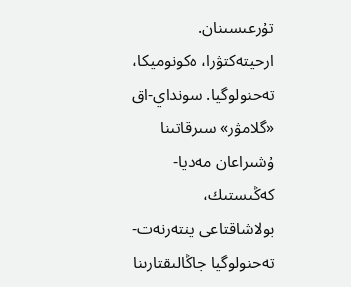تۇرعىسىنان. ارحيتەكتۋرا، ەكونوميكا، تەحنولوگيا. سونداي-اق «گلامۋر» سىرقاتىنا ۇشىراعان مەديا-كەڭىستىك، بولاشاقتاعى ينتەرنەت-تەحنولوگيا جاڭالىقتارىنا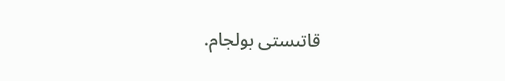قاتىستى بولجام.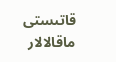قاتىستى ماقالالار